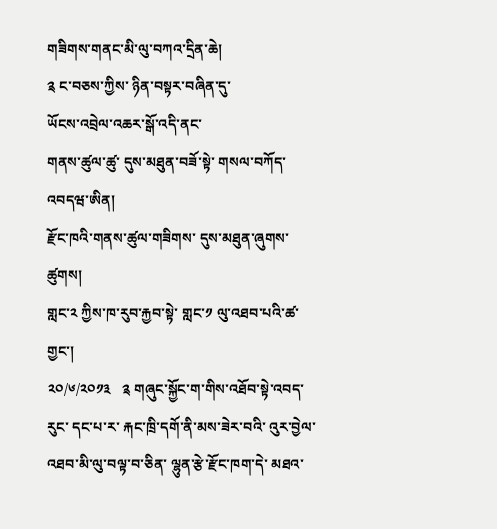གཟིགས་གནང་མི་ལུ་བཀའ་དྲིན་ཆེ།
༉ ང་བཅས་ཀྱིས་ ཉིན་བསྟར་བཞིན་དུ་
ཡོངས་འབྲེལ་འཆར་སྒོ་འདི་ནང་
གནས་ཚུལ་ཚུ་ དུས་མཐུན་བཟོ་སྟེ་ གསལ་བཀོད་འབདཝ་ཨིན།
རྫོང་ཁའི་གནས་ཚུལ་གཟིགས་ དུས་མཐུན་ཞུགས་ཚུགས།
གླང་༢ ཀྱིས་ཁ་རུབ་རྐྱབ་སྟེ་ གླང་༡ ལུ་འཐབ་པའི་ཚ་གྱང་།
༢༠/༦/༢༠༡༣   ༉ གཞུང་སྐྱོང་ག་གིས་འཐོབ་སྟེ་འབད་རུང་ དང་པ་ར་ རྐང་ཁྲི་དགོ་ནི་མས་ཟེར་བའི་ འུར་བྱེལ་འཐབ་མི་ལུ་བལྟ་བ་ཅིན་ ལྷུན་རྩེ་རྫོང་ཁག་དེ་ མཐའ་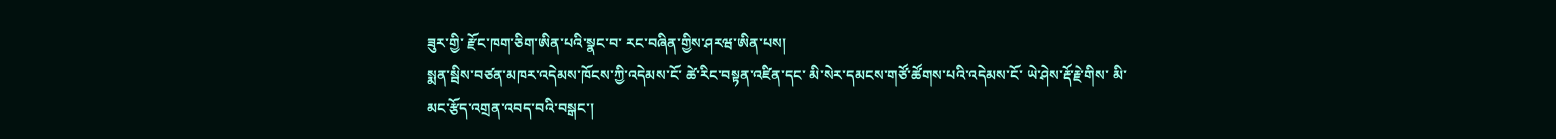ཟུར་གྱི་ རྫོང་ཁག་ཅིག་ཨིན་པའི་སྣང་བ་ རང་བཞིན་གྱིས་ཤརཝ་ཨིན་པས།
སྨན་སྦིས་བཙན་མཁར་འདེམས་ཁོངས་ཀྱི་འདེམས་ངོ་ ཚེ་རིང་བསྟན་འཛིན་དང་ མི་སེར་དམངས་གཙོ་ཚོགས་པའི་འདེམས་ངོ་ ཡེ་ཤེས་རྡོ་རྗེ་གིས་ མི་མང་རྩོད་འགྲན་འབད་བའི་བསྒང་།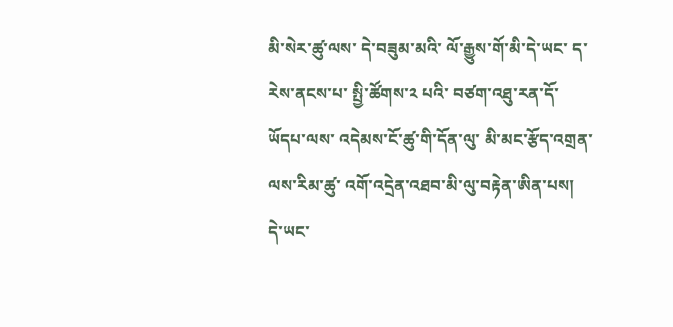མི་སེར་ཚུ་ལས་ དེ་བཟུམ་མའི་ ལོ་རྒྱུས་གོ་མི་དེ་ཡང་ ད་རེས་ནངས་པ་ སྤྱི་ཚོགས་༢ པའི་ བཙག་འཐུ་རན་དོ་ཡོདཔ་ལས་ འདེམས་ངོ་ཚུ་གི་དོན་ལུ་ མི་མང་རྩོད་འགྲན་ལས་རིམ་ཚུ་ འགོ་འདྲེན་འཐབ་མི་ལུ་བརྟེན་ཨིན་པས།
དེ་ཡང་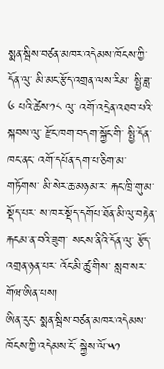སྨན་སྦིས་བཙན་མཁར་འདེམས་ཁོངས་ཀྱི་དོན་ལུ་ མི་མང་རྩོད་འགྲན་ལས་རིམ་ སྤྱི་ཟླ་༦ པའི་ཚེས་༡༨ ལུ་ འགོ་འདྲེན་འཐབ་པའི་སྐབས་ལུ་ རྫོང་ཁག་བདག་སྐྱོང་གི་ སྤྱི་དོན་ཁང་ནང་ འགོ་དཔོན་དག་པ་ཅིག་མ་གཏོགས་ མི་སེར་ཆ་མཉམ་ར་ རྐང་ཁྲི་གུ་མ་སྡོད་པར་ ས་ཁར་སྡོད་དགོཔ་ཐོན་མི་ལུ་བརྟེན་ རྐངམ་ན་བའི་ཟུག་ སངས་ནིའི་དོན་ལུ་ རྩོད་འགྲན་ཉན་པར་ འོང་མི་ཚུ་གིས་ སླབ་སར་གོཝ་ཨིན་པས།
ཨིན་རུང་ སྨན་སྦིས་བཙན་མཁར་འདེམས་ཁོངས་ཀྱི་འདེམས་ངོ་ སྐྱེས་ལོ་༥༡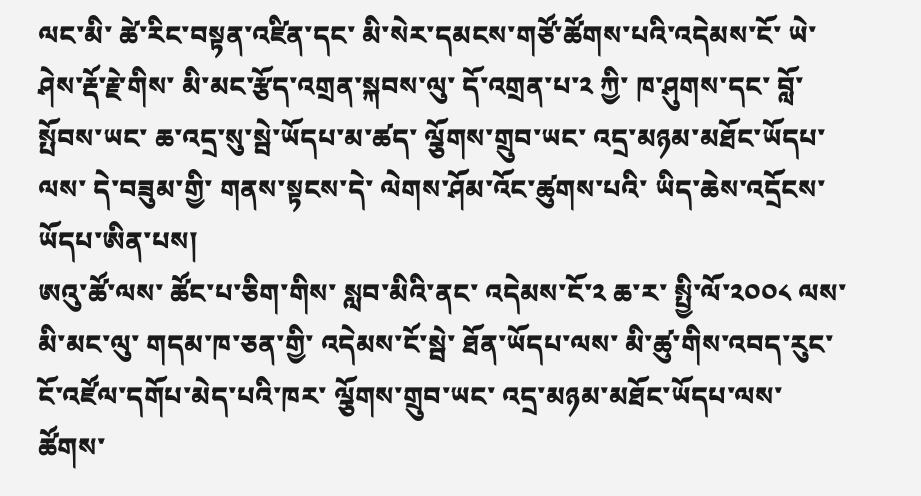ལང་མི་ ཚེ་རིང་བསྟན་འཛིན་དང་ མི་སེར་དམངས་གཙོ་ཚོགས་པའི་འདེམས་ངོ་ ཡེ་ཤེས་རྡོ་རྗེ་གིས་ མི་མང་རྩོད་འགྲན་སྐབས་ལུ་ དོ་འགྲན་པ་༢ ཀྱི་ ཁ་ཤུགས་དང་ བློ་སྤོབས་ཡང་ ཆ་འདྲ་སུ་སྦེ་ཡོདཔ་མ་ཚད་ ལྕོགས་གྲུབ་ཡང་ འདྲ་མཉམ་མཐོང་ཡོདཔ་ལས་ དེ་བཟུམ་གྱི་ གནས་སྟངས་དེ་ ལེགས་ཤོམ་འོང་ཚུགས་པའི་ ཡིད་ཆེས་འདྲོངས་ཡོདཔ་ཨིན་པས།
ཨའུ་ཚོ་ལས་ ཚོང་པ་ཅིག་གིས་ སླབ་མིའི་ནང་ འདེམས་ངོ་༢ ཆ་ར་ སྤྱི་ལོ་༢༠༠༨ ལས་ མི་མང་ལུ་ གདམ་ཁ་ཅན་གྱི་ འདེམས་ངོ་སྦེ་ ཐོན་ཡོདཔ་ལས་ མི་ཚུ་གིས་འབད་རུང་ ངོ་འཛོལ་དགོཔ་མེད་པའི་ཁར་ ལྕོགས་གྲུབ་ཡང་ འདྲ་མཉམ་མཐོང་ཡོདཔ་ལས་ ཚོགས་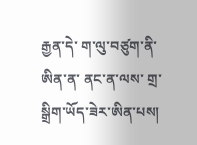རྒྱན་དེ་ ག་ལུ་བཙུག་ནི་ཨིན་ན་ ནང་ན་ལས་ གྲ་སྒྲིག་ཡོད་ཟེར་ཨིན་པས།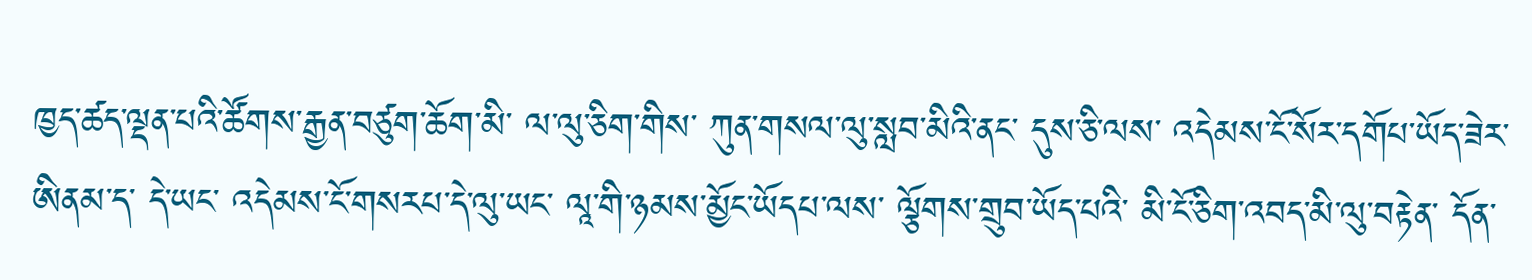ཁྱད་ཚད་ལྡན་པའི་ཚོགས་རྒྱན་བཙུག་ཆོག་མི་ ལ་ལུ་ཅིག་གིས་ ཀུན་གསལ་ལུ་སླབ་མིའི་ནང་ དུས་ཅི་ལས་ འདེམས་ངོ་སོར་དགོཔ་ཡོད་ཟེར་ཨིནམ་ད་ དེ་ཡང་ འདེམས་ངོ་གསརཔ་དེ་ལུ་ཡང་ ལཱ་གི་ཉམས་མྱོང་ཡོདཔ་ལས་ ལྕོགས་གྲུབ་ཡོད་པའི་ མི་ངོ་ཅིག་འབད་མི་ལུ་བརྟེན་ དོན་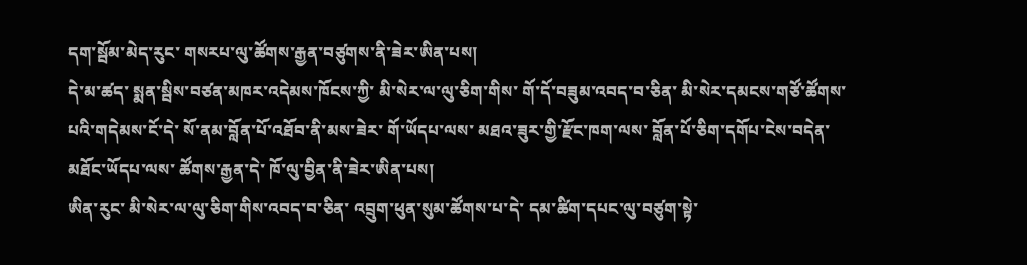དག་སྦོམ་མེད་རུང་ གསརཔ་ལུ་ཚོགས་རྒྱན་བཙུགས་ནི་ཟེར་ཨིན་པས།
དེ་མ་ཚད་ སྨན་སྦིས་བཙན་མཁར་འདེམས་ཁོངས་ཀྱི་ མི་སེར་ལ་ལུ་ཅིག་གིས་ གོ་དོ་བཟུམ་འབད་བ་ཅིན་ མི་སེར་དམངས་གཙོ་ཚོགས་པའི་གདེམས་ངོ་དེ་ སོ་ནམ་བློན་པོ་འཐོབ་ནི་མས་ཟེར་ གོ་ཡོདཔ་ལས་ མཐའ་ཟུར་གྱི་རྫོང་ཁག་ལས་ བློན་པོ་ཅིག་དགོཔ་ངེས་བདེན་མཐོང་ཡོདཔ་ལས་ ཚོགས་རྒྱན་དེ་ ཁོ་ལུ་བྱིན་ནི་ཟེར་ཨིན་པས།
ཨིན་རུང་ མི་སེར་ལ་ལུ་ཅིག་གིས་འབད་བ་ཅིན་ འབྲུག་ཕུན་སུམ་ཚོགས་པ་དེ་ དམ་ཚིག་དཔང་ལུ་བཙུག་སྟེ་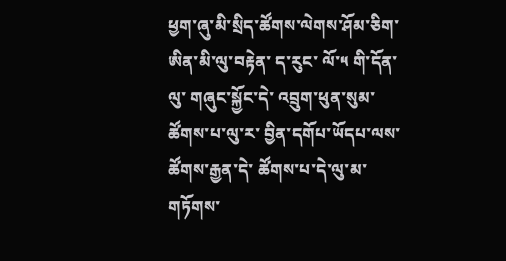ཕྱག་ཞུ་མི་སྲིད་ཚོགས་ལེགས་ཤོམ་ཅིག་ཨིན་མི་ལུ་བརྟེན་ ད་རུང་ ལོ་༥ གི་དོན་ལུ་ གཞུང་སྐྱོང་དེ་ འབྲུག་ཕུན་སུམ་ཚོགས་པ་ལུ་ར་ བྱིན་དགོཔ་ཡོདཔ་ལས་ ཚོགས་རྒྱན་དེ་ ཚོགས་པ་དེ་ལུ་མ་གཏོགས་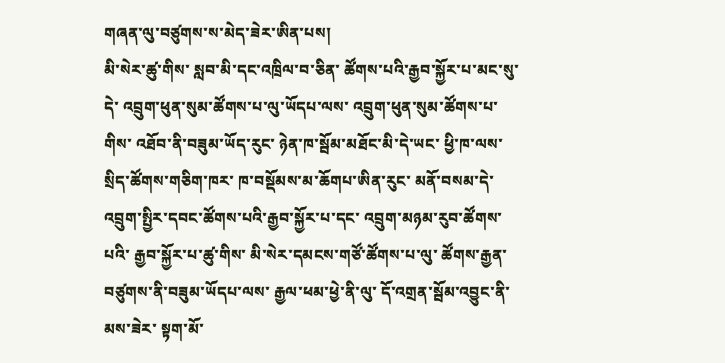གཞན་ལུ་བཙུགས་ས་མེད་ཟེར་ཨིན་པས།
མི་སེར་ཚུ་གིས་ སླབ་མི་དང་འཁྲིལ་བ་ཅིན་ ཚོགས་པའི་རྒྱབ་སྐྱོར་པ་མང་སུ་དེ་ འབྲུག་ཕུན་སུམ་ཚོགས་པ་ལུ་ཡོདཔ་ལས་ འབྲུག་ཕུན་སུམ་ཚོགས་པ་གིས་ འཐོབ་ནི་བཟུམ་ཡོད་རུང་ ཉེན་ཁ་སྦོམ་མཐོང་མི་དེ་ཡང་ ཕྱི་ཁ་ལས་ སྲིད་ཚོགས་གཅིག་ཁར་ ཁ་བསྡོམས་མ་ཆོགཔ་ཨིན་རུང་ མནོ་བསམ་དེ་ འབྲུག་སྤྱིར་དབང་ཚོགས་པའི་རྒྱབ་སྐྱོར་པ་དང་ འབྲུག་མཉམ་རུབ་ཚོགས་པའི་ རྒྱབ་སྐྱོར་པ་ཚུ་གིས་ མི་སེར་དམངས་གཙོ་ཚོགས་པ་ལུ་ ཚོགས་རྒྱན་བཙུགས་ནི་བཟུམ་ཡོདཔ་ལས་ རྒྱལ་ཕམ་ཕྱེ་ནི་ལུ་ དོ་འགྲན་སྦོམ་འབྱུང་ནི་མས་ཟེར་ སྟག་མོ་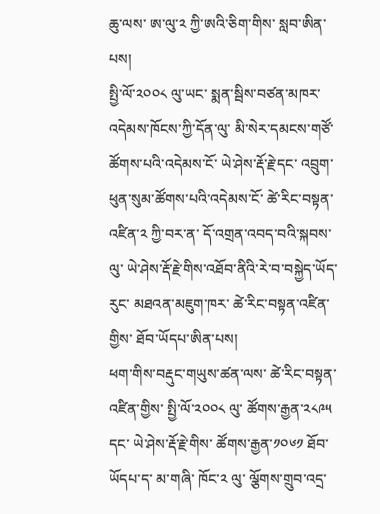ཆུ་ལས་ ཨ་ལུ་༢ ཀྱི་ཨའི་ཅིག་གིས་ སླབ་ཨིན་པས།
སྤྱི་ལོ་༢༠༠༨ ལུ་ཡང་ སྨན་སྦིས་བཙན་མཁར་འདེམས་ཁོངས་ཀྱི་དོན་ལུ་ མི་སེར་དམངས་གཙོ་ཚོགས་པའི་འདེམས་ངོ་ ཡེ་ཤེས་རྡོ་རྗེ་དང་ འབྲུག་ཕུན་སུམ་ཚོགས་པའི་འདེམས་ངོ་ ཚེ་རིང་བསྟན་འཛིན་༢ ཀྱི་བར་ན་ དོ་འགྲན་འབད་བའི་སྐབས་ལུ་ ཡེ་ཤེས་རྡོ་རྗེ་གིས་འཐོབ་ནིའི་རེ་བ་བསྐྱེད་ཡོད་རུང་ མཐའན་མཇུག་ཁར་ ཚེ་རིང་བསྟན་འཛིན་གྱིས་ ཐོབ་ཡོདཔ་ཨིན་པས།
ཕག་གིས་བརྡུང་གཡུས་ཚན་ལས་ ཚེ་རིང་བསྟན་འཛིན་གྱིས་ སྤྱི་ལོ་༢༠༠༨ ལུ་ ཚོགས་རྒྱན་༢༨༩༥ དང་ ཡེ་ཤེས་རྡོ་རྗེ་གིས་ ཚོགས་རྒྱན་༡༠༦༡ ཐོབ་ཡོདཔ་ད་ མ་གཞི་ ཁོང་༢ ལུ་ ལྕོགས་གྲུབ་འདྲ་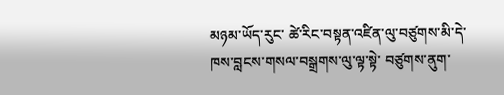མཉམ་ཡོད་རུང་ ཚེ་རིང་བསྟན་འཛིན་ལུ་བཙུགས་མི་དེ་ ཁས་བླངས་གསལ་བསྒྲགས་ལུ་ལྟ་སྟེ་ བཙུགས་ནུག་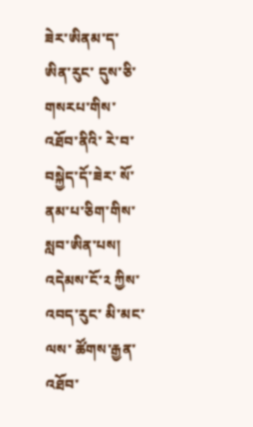ཟེར་ཨིནམ་ད་ ཨིན་རུང་ དུས་ཅི་ གསརཔ་གིས་འཐོབ་ནིའི་ རེ་བ་བསྐྱེད་དོ་ཟེར་ སོ་ནམ་པ་ཅིག་གིས་ སླབ་ཨིན་པས།
འདེམས་ངོ་༢ ཀྱིས་འབད་རུང་ མི་མང་ལས་ ཚོགས་རྒྱན་འཐོབ་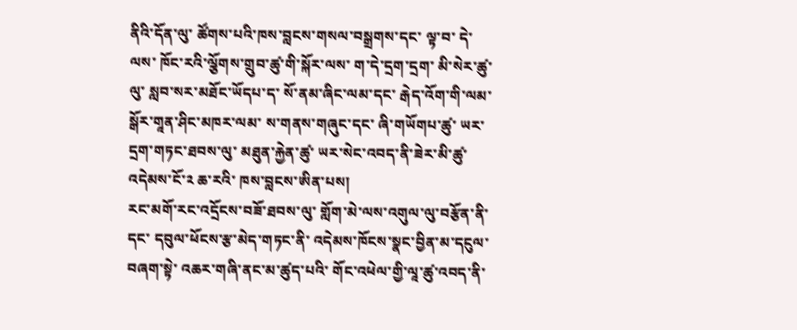ནིའི་དོན་ལུ་ ཚོགས་པའི་ཁས་བླངས་གསལ་བསྒྲགས་དང་ ལྟ་བ་ དེ་ལས་ ཁོང་རའི་ལྕོགས་གྲུབ་ཚུ་གི་སྐོར་ལས་ ག་དེ་དྲག་དྲག་ མི་སེར་ཚུ་ལུ་ སླབ་སར་མཐོང་ཡོདཔ་ད་ སོ་ནམ་ཞིང་ལམ་དང་ རྒེད་འོག་གི་ལམ་ སྒོར་གཱན་ཤིང་མཁར་ལམ་ ས་གནས་གཞུང་དང་ ཞི་གཡོགཔ་ཚུ་ ཡར་དྲག་གཏང་ཐབས་ལུ་ མཐུན་རྐྱེན་ཚུ་ ཡར་སེང་འབད་ནི་ཟེར་མི་ཚུ་ འདེམས་ངོ་༢ ཆ་རའི་ ཁས་བླངས་ཨིན་པས།
རང་མགོ་རང་འདྲོངས་བཟོ་ཐབས་ལུ་ གློག་མེ་ལས་འགུལ་ལུ་བརྩོན་ནི་དང་ དབུལ་ཕོངས་རྩ་མེད་གཏང་ནི་ འདེམས་ཁོངས་སྣང་བྱིན་མ་དངུལ་བཞག་སྟེ་ འཆར་གཞི་ནང་མ་ཚུད་པའི་ གོང་འཕེལ་གྱི་ལཱ་ཚུ་འབད་ནི་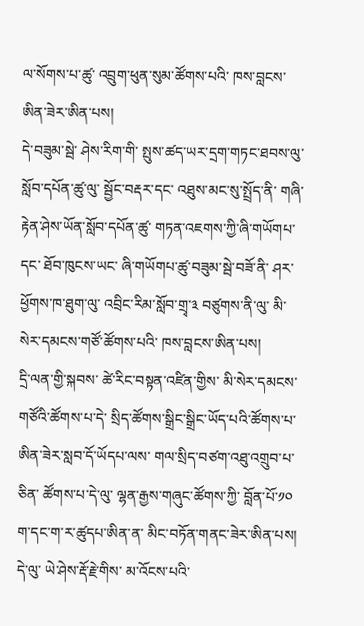ལ་སོགས་པ་ཚུ་ འབྲུག་ཕུན་སུམ་ཚོགས་པའི་ ཁས་བླངས་ཨིན་ཟེར་ཨིན་པས།
དེ་བཟུམ་སྦེ་ ཤེས་རིག་གི་ སྤུས་ཚད་ཡར་དྲག་གཏང་ཐབས་ལུ་ སློབ་དཔོན་ཚུ་ལུ་ སྦྱོང་བརྡར་དང་ འཐུས་མང་སུ་སྤྲོད་ནི་ གཞི་རྟེན་ཤེས་ཡོན་སློབ་དཔོན་ཚུ་ གཏན་འཇགས་ཀྱི་ཞི་གཡོགཔ་དང་ ཐོབ་ཁུངས་ཡང་ ཞི་གཡོགཔ་ཚུ་བཟུམ་སྦེ་བཟོ་ནི་ ཤར་ཕྱོགས་ཁ་ཐུག་ལུ་ འབྲིང་རིམ་སློབ་གྲྭ་༣ བཙུགས་ནི་ལུ་ མི་སེར་དམངས་གཙོ་ཚོགས་པའི་ ཁས་བླངས་ཨིན་པས།
དྲི་ལན་གྱི་སྐབས་ ཚེ་རིང་བསྟན་འཛིན་གྱིས་ མི་སེར་དམངས་གཙོའི་ཚོགས་པ་དེ་ སྲིད་ཚོགས་སྒྲིང་སྒྲིང་ཡོད་པའི་ཚོགས་པ་ཨིན་ཟེར་སླབ་དོ་ཡོདཔ་ལས་ གལ་སྲིད་བཙག་འཐུ་འགྲུབ་པ་ཅིན་ ཚོགས་པ་དེ་ལུ་ ལྷན་རྒྱས་གཞུང་ཚོགས་ཀྱི་ བློན་པོ་༡༠ ག་དང་ག་ར་ཚུདཔ་ཨིན་ན་ མིང་བཏོན་གནང་ཟེར་ཨིན་པས།
དེ་ལུ་ ཡེ་ཤེས་རྡོ་རྗེ་གིས་ མ་འོངས་པའི་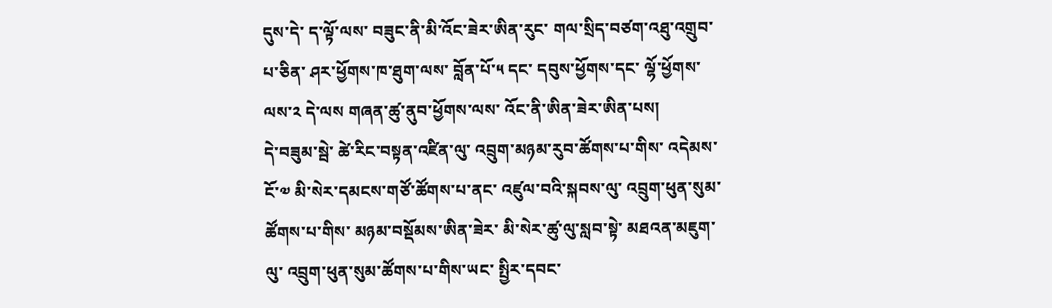དུས་དེ་ ད་ལྟོ་ལས་ བཟུང་ནི་མི་འོང་ཟེར་ཨིན་རུང་ གལ་སྲིད་བཙག་འཐུ་འགྲུབ་པ་ཅིན་ ཤར་ཕྱོགས་ཁ་ཐུག་ལས་ བློན་པོ་༥ དང་ དབུས་ཕྱོགས་དང་ ལྷོ་ཕྱོགས་ལས་༢ དེ་ལས གཞན་ཚུ་ནུབ་ཕྱོགས་ལས་ འོང་ནི་ཨིན་ཟེར་ཨིན་པས།
དེ་བཟུམ་སྦེ་ ཚེ་རིང་བསྟན་འཛིན་ལུ་ འབྲུག་མཉམ་རུབ་ཚོགས་པ་གིས་ འདེམས་ངོ་༧ མི་སེར་དམངས་གཙོ་ཚོགས་པ་ནང་ འཛུལ་བའི་སྐབས་ལུ་ འབྲུག་ཕུན་སུམ་ཚོགས་པ་གིས་ མཉམ་བསྡོམས་ཨིན་ཟེར་ མི་སེར་ཚུ་ལུ་སླབ་སྟེ་ མཐའན་མཇུག་ལུ་ འབྲུག་ཕུན་སུམ་ཚོགས་པ་གིས་ཡང་ སྤྱིར་དབང་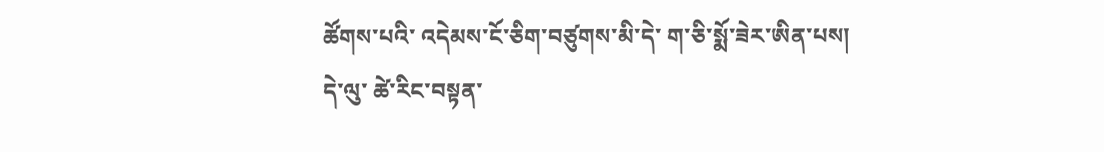ཚོགས་པའི་ འདེམས་ངོ་ཅིག་བཙུགས་མི་དེ་ ག་ཅི་སྨོ་ཟེར་ཨིན་པས།
དེ་ལུ་ ཚེ་རིང་བསྟན་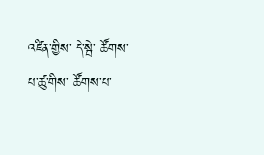འཛིན་གྱིས་ དེ་སྦེ་ ཚོགས་པ་ཚུ་གིས་ ཚོགས་པ་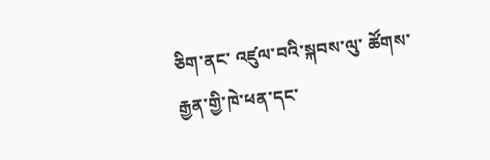ཅིག་ནང་ འཛུལ་བའི་སྐབས་ལུ་ ཚོགས་རྒྱན་གྱི་ཁེ་ཕན་དང་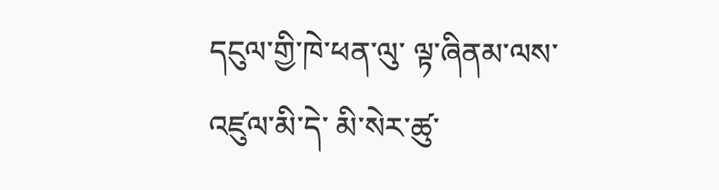དངུལ་གྱི་ཁེ་ཕན་ལུ་ ལྟ་ཞིནམ་ལས་འཛུལ་མི་དེ་ མི་སེར་ཚུ་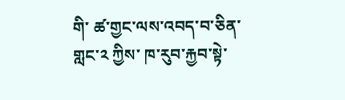གི་ ཚ་གྱང་ལས་འབད་བ་ཅིན་ གླང་༢ ཀྱིས་ ཁ་རུབ་རྐྱབ་སྟེ་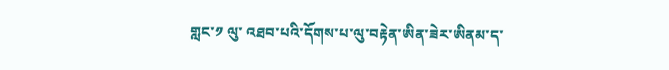གླང་༡ ལུ་ འཐབ་པའི་དོགས་པ་ལུ་བརྟེན་ཨིན་ཟེར་ཨིནམ་ད་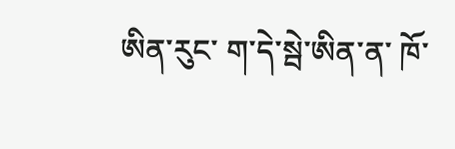ཨིན་རུང་ ག་དེ་སྦེ་ཨིན་ན་ ཁོ་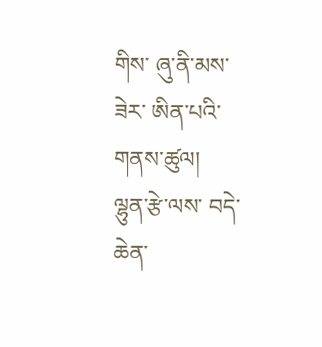གིས་ ཞུ་ནི་མས་ཟེར་ ཨིན་པའི་གནས་ཚུལ།
ལྷུན་རྩེ་ལས་ བདེ་ཆེན་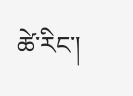ཚེ་རིང་།